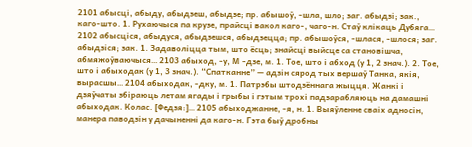2101 абысці, абыду, абыдзеш, абыдзе; пр. абышоў, -шла, шло; заг. абыдзі; зак., каго-што. 1. Рухаючыся па крузе, прайсці вакол каго-, чаго-н. Стаў клікаць Дубяга… 2102 абысціся, абыдуся, абыдзешся, абыдзецца; пр. абышоўся, -шлася, -шлося; заг. абыдзіся; зак. 1. Задаволіцца тым, што ёсць; знайсці выйсце са становішча, абмяжоўваючыся… 2103 абыход, -у, М -дзе, м. 1. Тое, што і абход (у 1, 2 знач.). 2. Тое, што і абыходак (у 1, 3 знач.). “Спатканне” — адзін сярод тых вершаў Танка, якія, вырасшы… 2104 абыходак, -дку, м. 1. Патрэбы штодзённага жыцця. Жанкі і дзяўчаты збіраюць летам ягады і грыбы і гэтым трохі падзарабляюць на дамашні абыходак. Колас. [Федзя:]… 2105 абыходжанне, -я, н. 1. Выяўленне сваіх адносін, манера паводзін у дачыненні да каго-н. Гэта быў дробны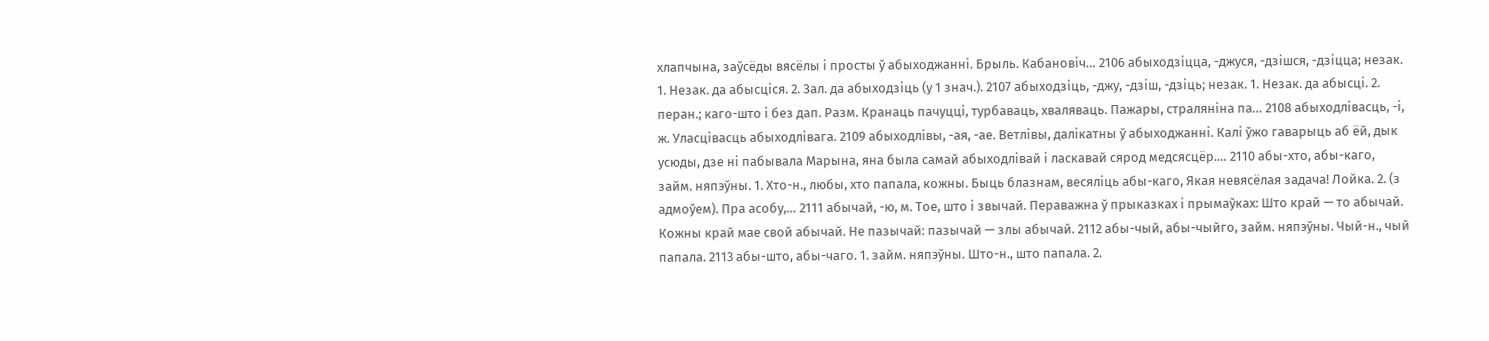хлапчына, заўсёды вясёлы і просты ў абыходжанні. Брыль. Кабановіч… 2106 абыходзіцца, -джуся, -дзішся, -дзіцца; незак. 1. Незак. да абысціся. 2. Зал. да абыходзіць (у 1 знач.). 2107 абыходзіць, -джу, -дзіш, -дзіць; незак. 1. Незак. да абысці. 2. перан.; каго-што і без дап. Разм. Кранаць пачуцці, турбаваць, хваляваць. Пажары, страляніна па… 2108 абыходлівасць, -і, ж. Уласцівасць абыходлівага. 2109 абыходлівы, -ая, -ае. Ветлівы, далікатны ў абыходжанні. Калі ўжо гаварыць аб ёй, дык усюды, дзе ні пабывала Марына, яна была самай абыходлівай і ласкавай сярод медсясцёр.… 2110 абы-хто, абы-каго, займ. няпэўны. 1. Хто-н., любы, хто папала, кожны. Быць блазнам, весяліць абы-каго, Якая невясёлая задача! Лойка. 2. (з адмоўем). Пра асобу,… 2111 абычай, -ю, м. Тое, што і звычай. Пераважна ў прыказках і прымаўках: Што край — то абычай. Кожны край мае свой абычай. Не пазычай: пазычай — злы абычай. 2112 абы-чый, абы-чыйго, займ. няпэўны. Чый-н., чый папала. 2113 абы-што, абы-чаго. 1. займ. няпэўны. Што-н., што папала. 2.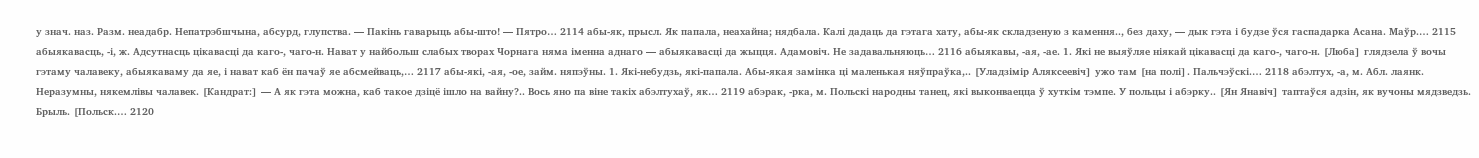у знач. наз. Разм. неадабр. Непатрэбшчына, абсурд, глупства. — Пакінь гаварыць абы-што! — Пятро… 2114 абы-як, прысл. Як папала, неахайна; нядбала. Калі дадаць да гэтага хату, абы-як складзеную з камення.., без даху, — дык гэта і будзе ўся гаспадарка Асана. Маўр.… 2115 абыякавасць, -і, ж. Адсутнасць цікавасці да каго-, чаго-н. Нават у найбольш слабых творах Чорнага няма іменна аднаго — абыякавасці да жыцця. Адамовіч. Не задавальняюць… 2116 абыякавы, -ая, -ае. 1. Які не выяўляе ніякай цікавасці да каго-, чаго-н. [Люба] глядзела ў вочы гэтаму чалавеку, абыякаваму да яе, і нават каб ён пачаў яе абсмейваць,… 2117 абы-які, -ая, -ое, займ. няпэўны. 1. Які-небудзь, які-папала. Абы-якая замінка ці маленькая няўпраўка,.. [Уладзімір Аляксеевіч] ужо там [на полі]. Пальчэўскі.… 2118 абэлтух, -а, м. Абл. лаянк. Неразумны, някемлівы чалавек. [Кандрат:] — А як гэта можна, каб такое дзіцё ішло на вайну?.. Вось яно па віне такіх абэлтухаў, як… 2119 абэрак, -рка, м. Польскі народны танец, які выконваецца ў хуткім тэмпе. У польцы і абэрку.. [Ян Янавіч] таптаўся адзін, як вучоны мядзведзь. Брыль. [Польск.… 2120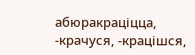абюракраціцца, -крачуся, -крацішся,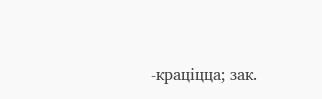-краціцца; зак.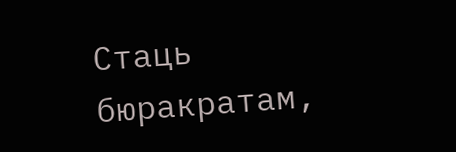Стаць бюракратам,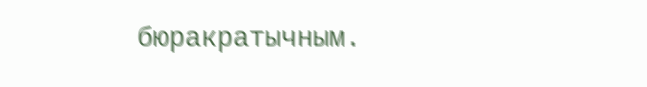бюракратычным.